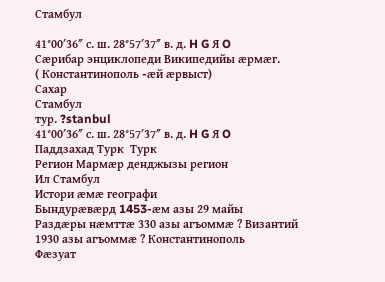Стамбул

41°00′36″ с. ш. 28°57′37″ в. д. H G Я O
Сæрибар энциклопеди Википедийы æрмæг.
( Константинополь -æй æрвыст)
Сахар
Стамбул
тур. ?stanbul
41°00′36″ с. ш. 28°57′37″ в. д. H G Я O
Паддзахад Турк  Турк
Регион Мармæр денджызы регион
Ил Стамбул
Истори æмæ географи
Бындурæвæрд 1453-æм азы 29 майы
Раздæры нæмттæ 330 азы агъоммæ ? Византий
1930 азы агъоммæ ? Константинополь
Фæзуат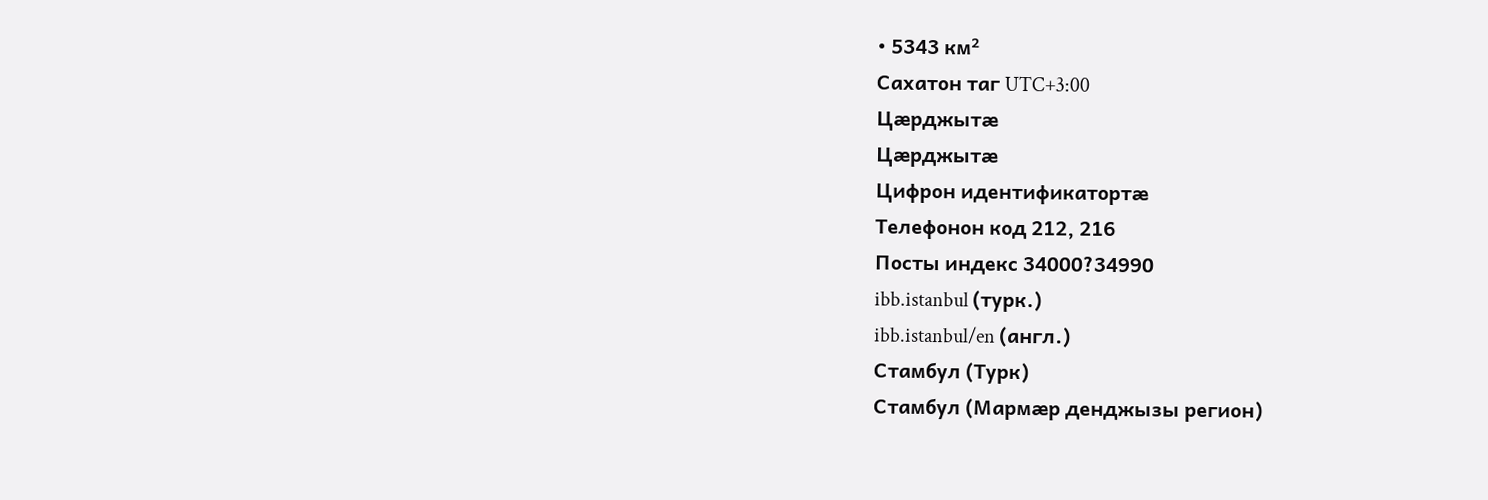• 5343 км²
Сахатон таг UTC+3:00
Цæрджытæ
Цæрджытæ
Цифрон идентификатортæ
Телефонон код 212, 216
Посты индекс 34000?34990
ibb.istanbul (турк.)
ibb.istanbul/en (англ.)
Стамбул (Турк)
Стамбул (Мармæр денджызы регион)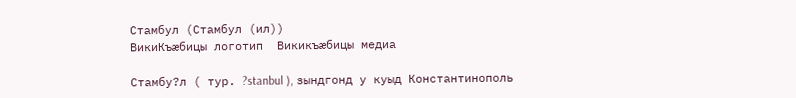Стамбул (Стамбул (ил))
ВикиКъæбицы логотип  Викикъæбицы медиа

Стамбу?л ( тур. ?stanbul ), зындгонд у куыд Константинополь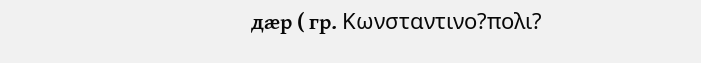дæр ( гр. Κωνσταντινο?πολι?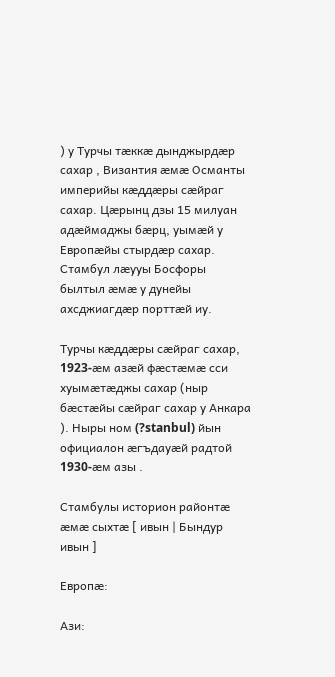) у Турчы тæккæ дынджырдæр сахар , Византия æмæ Османты империйы кæддæры сæйраг сахар. Цæрынц дзы 15 милуан адæймаджы бæрц, уымæй у Европæйы стырдæр сахар. Стамбул лæууы Босфоры былтыл æмæ у дунейы ахсджиагдæр порттæй иу.

Турчы кæддæры сæйраг сахар, 1923-æм азæй фæстæмæ сси хуымæтæджы сахар (ныр бæстæйы сæйраг сахар у Анкара ). Ныры ном (?stanbul) йын официалон æгъдауæй радтой 1930-æм азы .

Стамбулы историон районтæ æмæ сыхтæ [ ивын | Бындур ивын ]

Европæ:

Ази: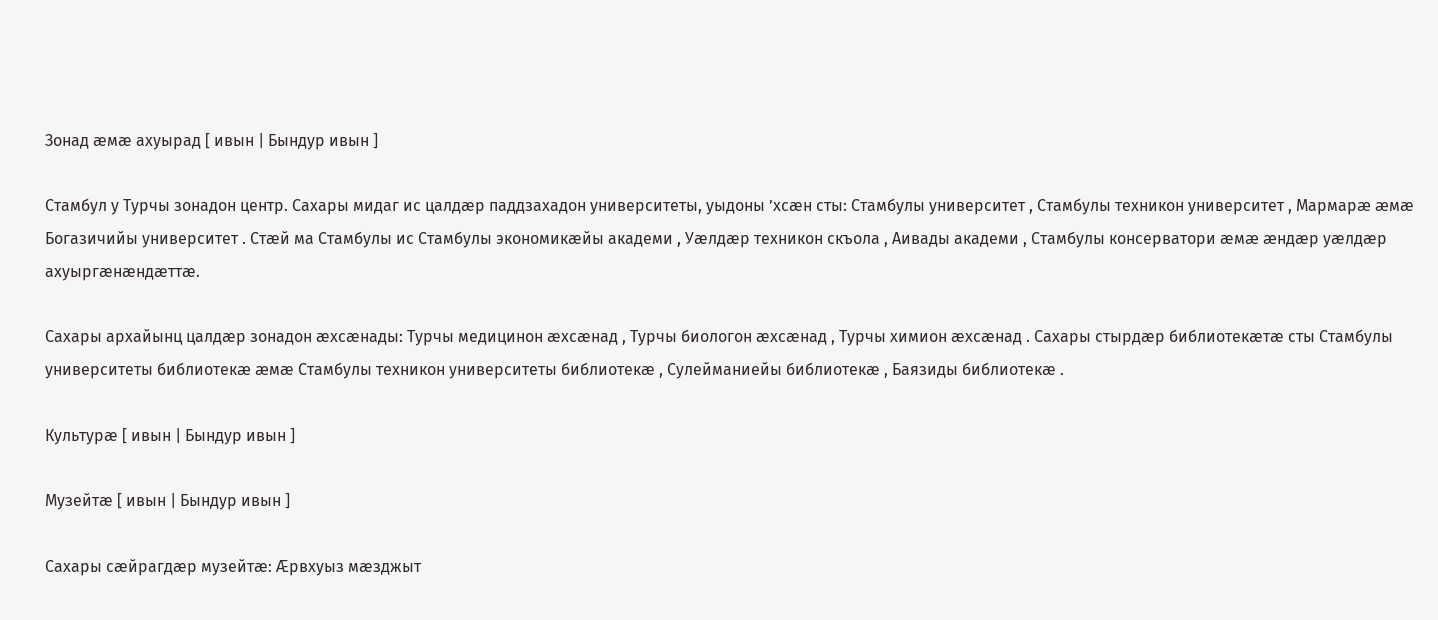Зонад æмæ ахуырад [ ивын | Бындур ивын ]

Стамбул у Турчы зонадон центр. Сахары мидаг ис цалдæр паддзахадон университеты, уыдоны ’хсæн сты: Стамбулы университет , Стамбулы техникон университет , Мармарæ æмæ Богазичийы университет . Стæй ма Стамбулы ис Стамбулы экономикæйы академи , Уæлдæр техникон скъола , Аивады академи , Стамбулы консерватори æмæ æндæр уæлдæр ахуыргæнæндæттæ.

Сахары архайынц цалдæр зонадон æхсæнады: Турчы медицинон æхсæнад , Турчы биологон æхсæнад , Турчы химион æхсæнад . Сахары стырдæр библиотекæтæ сты Стамбулы университеты библиотекæ æмæ Стамбулы техникон университеты библиотекæ , Сулейманиейы библиотекæ , Баязиды библиотекæ .

Культурæ [ ивын | Бындур ивын ]

Музейтæ [ ивын | Бындур ивын ]

Сахары сæйрагдæр музейтæ: Æрвхуыз мæзджыт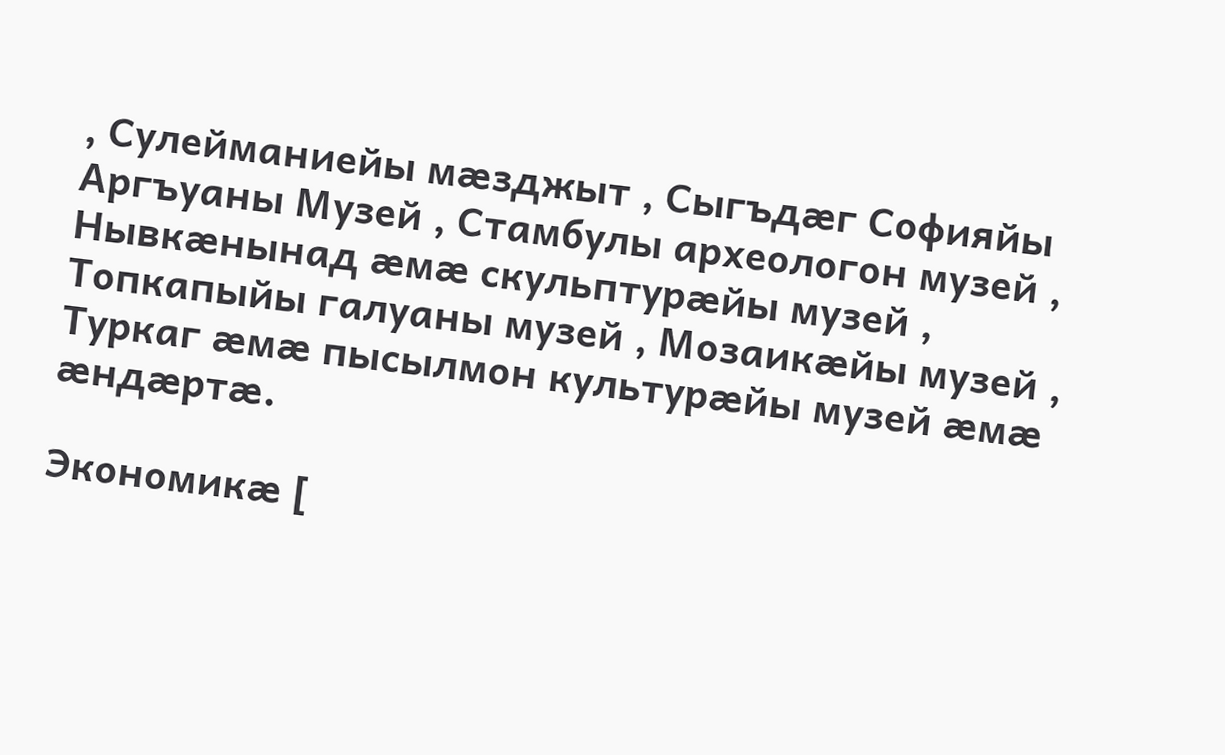, Сулейманиейы мæзджыт , Сыгъдæг Софияйы Аргъуаны Музей , Стамбулы археологон музей , Нывкæнынад æмæ скульптурæйы музей , Топкапыйы галуаны музей , Мозаикæйы музей , Туркаг æмæ пысылмон культурæйы музей æмæ æндæртæ.

Экономикæ [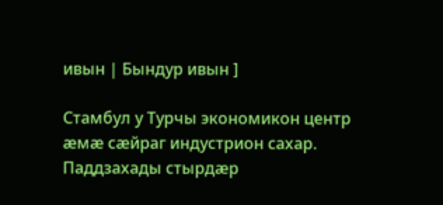ивын | Бындур ивын ]

Стамбул у Турчы экономикон центр æмæ сæйраг индустрион сахар. Паддзахады стырдæр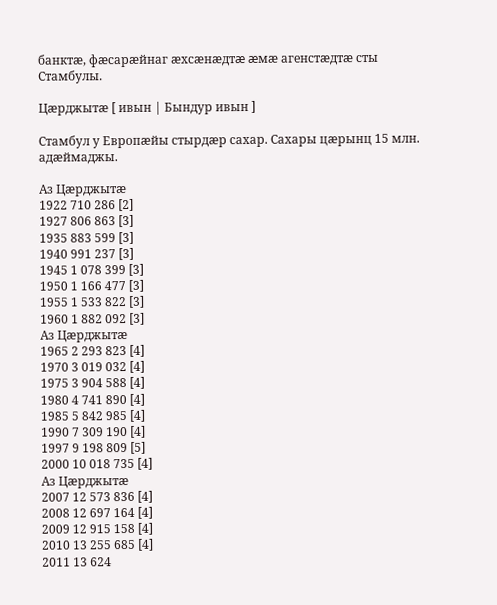банктæ, фæсарæйнаг æхсæнæдтæ æмæ агенстæдтæ сты Стамбулы.

Цæрджытæ [ ивын | Бындур ивын ]

Стамбул у Европæйы стырдæр сахар. Сахары цæрынц 15 млн. адæймаджы.

Аз Цæрджытæ
1922 710 286 [2]
1927 806 863 [3]
1935 883 599 [3]
1940 991 237 [3]
1945 1 078 399 [3]
1950 1 166 477 [3]
1955 1 533 822 [3]
1960 1 882 092 [3]
Аз Цæрджытæ
1965 2 293 823 [4]
1970 3 019 032 [4]
1975 3 904 588 [4]
1980 4 741 890 [4]
1985 5 842 985 [4]
1990 7 309 190 [4]
1997 9 198 809 [5]
2000 10 018 735 [4]
Аз Цæрджытæ
2007 12 573 836 [4]
2008 12 697 164 [4]
2009 12 915 158 [4]
2010 13 255 685 [4]
2011 13 624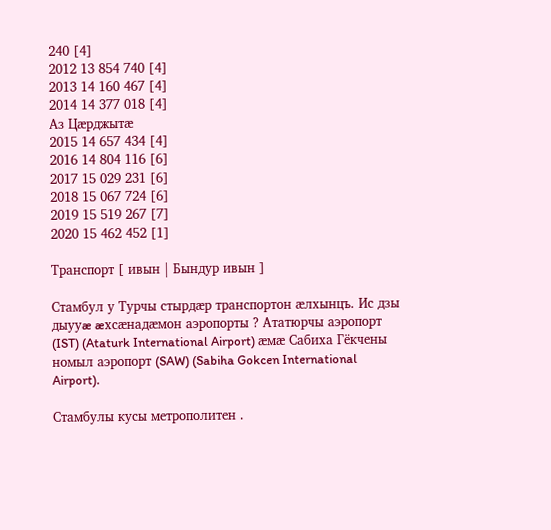240 [4]
2012 13 854 740 [4]
2013 14 160 467 [4]
2014 14 377 018 [4]
Аз Цæрджытæ
2015 14 657 434 [4]
2016 14 804 116 [6]
2017 15 029 231 [6]
2018 15 067 724 [6]
2019 15 519 267 [7]
2020 15 462 452 [1]

Транспорт [ ивын | Бындур ивын ]

Стамбул у Турчы стырдæр транспортон æлхынцъ. Ис дзы дыууæ æхсæнадæмон аэропорты ? Ататюрчы аэропорт (IST) (Ataturk International Airport) æмæ Сабиха Гёкчены номыл аэропорт (SAW) (Sabiha Gokcen International Airport).

Стамбулы кусы метрополитен .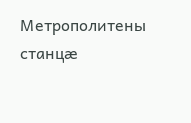Метрополитены станцæ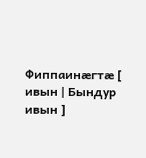Фиппаинæгтæ [ ивын | Бындур ивын ]